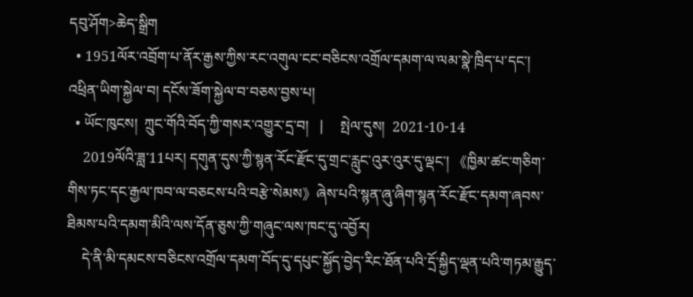དབུ་ཤོག>ཆེད་སྒྲིག
  • 1951ལོར་འབྲོག་པ་ནོར་རྒྱས་ཀྱིས་རང་འགུལ་ངང་བཅིངས་འགྲོལ་དམག་ལ་ལམ་སྣེ་ཁྲིད་པ་དང་། འཕྲིན་ཡིག་སྐྱེལ་བ། དངོས་ཟོག་སྐྱེལ་བ་བཅས་བྱས་པ།
  • ཡོང་ཁུངས།  ཀྲུང་གོའི་བོད་ཀྱི་གསར་འགྱུར་དྲ་བ།   |     སྤེལ་དུས།  2021-10-14
    2019ལོའི་ཟླ་11པར། དགུན་དུས་ཀྱི་སྙན་རོང་རྫོང་དུ་གྲང་རླུང་འུར་འུར་དུ་ལྡང་། 《ཁྱིམ་ཚང་གཅིག་གིས་ཏང་དང་རྒྱལ་ཁབ་ལ་བཅངས་པའི་བརྩེ་སེམས》ཞེས་པའི་སྙན་ཞུ་ཞིག་སྙན་རོང་རྫོང་དམག་ཞབས་ཐིམས་པའི་དམག་མིའི་ལས་དོན་ཅུས་ཀྱི་གཞུང་ལས་ཁང་དུ་འབྱོར།
    དེ་ནི་མི་དམངས་བཅིངས་འགྲོལ་དམག་བོད་དུ་དཔུང་སྐྱོད་བྱེད་རིང་ཐོན་པའི་དྲོ་སྐྱིད་ལྡན་པའི་གཏམ་རྒྱུད་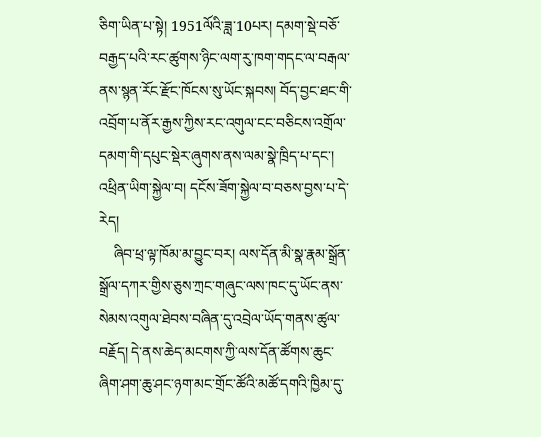ཅིག་ཡིན་པ་སྟེ། 1951ལོའི་ཟླ་10པར། དམག་སྡེ་བཅོ་བརྒྱད་པའི་རང་ཚུགས་ཉིང་ལག་རུ་ཁག་གདང་ལ་བརྒལ་ནས་སྙན་རོང་རྫོང་ཁོངས་སུ་ཡོང་སྐབས། བོད་བྱང་ཐང་གི་འབྲོག་པ་ནོར་རྒྱས་ཀྱིས་རང་འགུལ་ངང་བཅིངས་འགྲོལ་དམག་གི་དཔུང་སྡེར་ཞུགས་ནས་ལམ་སྣེ་ཁྲིད་པ་དང་། འཕྲིན་ཡིག་སྐྱེལ་བ། དངོས་ཟོག་སྐྱེལ་བ་བཅས་བྱས་པ་དེ་རེད།
    ཞིབ་ཕྲ་ལྟ་ཁོམ་མ་བྱུང་བར། ལས་དོན་མི་སྣ་རྣམ་སྒྲོན་སྒྲོལ་དཀར་གྱིས་ཅུས་ཀྲང་གཞུང་ལས་ཁང་དུ་ཡོང་ནས་སེམས་འགུལ་ཐེབས་བཞིན་དུ་འབྲེལ་ཡོད་གནས་ཚུལ་བརྗོད། དེ་ནས་ཆེད་མངགས་ཀྱི་ལས་དོན་ཚོགས་ཆུང་ཞིག་ཤག་ཆུ་ཤང་ཉག་མང་གྲོང་ཚོའི་མཚོ་དགའི་ཁྱིམ་དུ་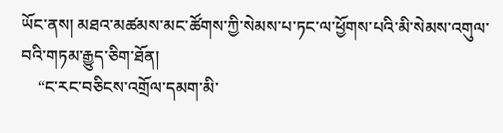ཡོང་ནས། མཐའ་མཚམས་མང་ཚོགས་ཀྱི་སེམས་པ་ཏང་ལ་ཕྱོགས་པའི་མི་སེམས་འགུལ་བའི་གཏམ་རྒྱུད་ཅིག་ཐོན།
    “ང་རང་བཅིངས་འགྲོལ་དམག་མི་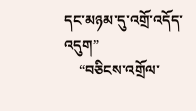དང་མཉམ་དུ་འགྲོ་འདོད་འདུག”
    “བཅིངས་འགྲོལ་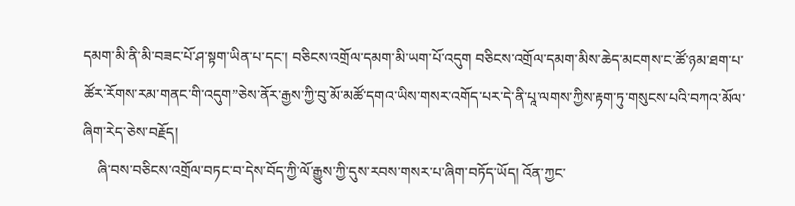དམག་མི་ནི་མི་བཟང་པོ་ཤ་སྟག་ཡིན་པ་དང་། བཅིངས་འགྲོལ་དམག་མི་ཡག་པོ་འདུག བཅིངས་འགྲོལ་དམག་མིས་ཆེད་མངགས་ང་ཚོ་ཉམ་ཐག་པ་ཚོར་རོགས་རམ་གནང་གི་འདུག”ཅེས་ནོར་རྒྱས་ཀྱི་བུ་མོ་མཚོ་དགའ་ཡིས་གསར་འགོད་པར་དེ་ནི་པཱ་ལགས་ཀྱིས་རྟག་ཏུ་གསུངས་པའི་བཀའ་མོལ་ཞིག་རེད་ཅེས་བརྗོད།
    ཞི་བས་བཅིངས་འགྲོལ་བཏང་བ་དེས་བོད་ཀྱི་ལོ་རྒྱུས་ཀྱི་དུས་རབས་གསར་པ་ཞིག་བཏོད་ཡོད། འོན་ཀྱང་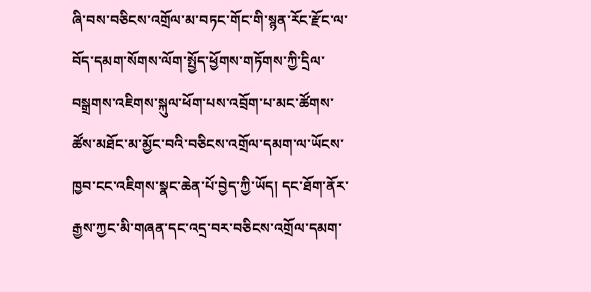ཞི་བས་བཅིངས་འགྲོལ་མ་བཏང་གོང་གི་སྙན་རོང་རྫོང་ལ་བོད་དམག་སོགས་ལོག་སྤྱོད་ཕྱོགས་གཏོགས་ཀྱི་དྲིལ་བསྒྲགས་འཇིགས་སྐུལ་ཕོག་པས་འབྲོག་པ་མང་ཚོགས་ཚོས་མཐོང་མ་མྱོང་བའི་བཅིངས་འགྲོལ་དམག་ལ་ཡོངས་ཁྱབ་ངང་འཇིགས་སྣང་ཆེན་པོ་བྱེད་ཀྱི་ཡོད། དང་ཐོག་ནོར་རྒྱས་ཀྱང་མི་གཞན་དང་འདྲ་བར་བཅིངས་འགྲོལ་དམག་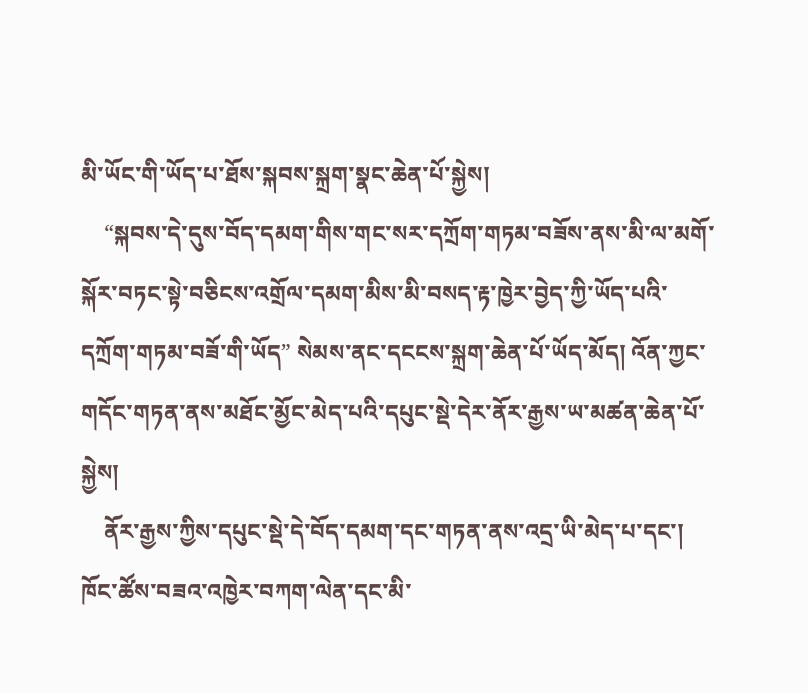མི་ཡོང་གི་ཡོད་པ་ཐོས་སྐབས་སྐྲག་སྣང་ཆེན་པོ་སྐྱེས།
    “སྐབས་དེ་དུས་བོད་དམག་གིས་གང་སར་དཀྲོག་གཏམ་བཟོས་ནས་མི་ལ་མགོ་སྐོར་བཏང་སྟེ་བཅིངས་འགྲོལ་དམག་མིས་མི་བསད་རྟ་ཁྱེར་བྱེད་ཀྱི་ཡོད་པའི་དཀྲོག་གཏམ་བཟོ་གི་ཡོད” སེམས་ནང་དངངས་སྐྲག་ཆེན་པོ་ཡོད་མོད། འོན་ཀྱང་གདོང་གཏན་ནས་མཐོང་མྱོང་མེད་པའི་དཔུང་སྡེ་དེར་ནོར་རྒྱས་ཡ་མཚན་ཆེན་པོ་སྐྱེས།
    ནོར་རྒྱས་ཀྱིས་དཔུང་སྡེ་དེ་བོད་དམག་དང་གཏན་ནས་འདྲ་ཡི་མེད་པ་དང་། ཁོང་ཚོས་བཟའ་འཁྱེར་བཀག་ལེན་དང་མི་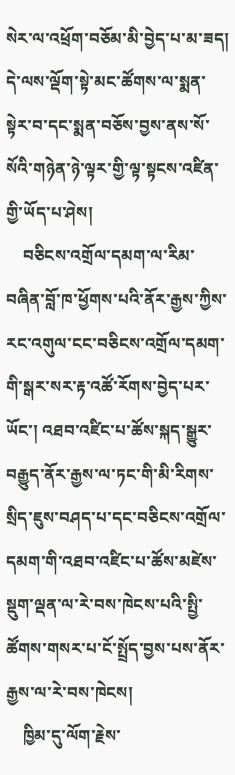སེར་ལ་འཕྲོག་བཅོམ་མི་བྱེད་པ་མ་ཟད། དེ་ལས་ལྡོག་སྟེ་མང་ཚོགས་ལ་སྨན་སྟེར་བ་དང་སྨན་བཅོས་བྱས་ནས་སོ་སོའི་གཉེན་ཉེ་ལྟར་གྱི་ལྟ་སྟངས་འཛིན་གྱི་ཡོད་པ་ཤེས།
    བཅིངས་འགྲོལ་དམག་ལ་རིམ་བཞིན་བློ་ཁ་ཕྱོགས་པའི་ནོར་རྒྱས་ཀྱིས་རང་འགུལ་ངང་བཅིངས་འགྲོལ་དམག་གི་སྒར་སར་རྟ་འཚོ་རོགས་བྱེད་པར་ཡོང་། འཐབ་འཛིང་པ་ཚོས་སྐད་སྒྱུར་བརྒྱུད་ནོར་རྒྱས་ལ་ཏང་གི་མི་རིགས་སྲིད་ཇུས་བཤད་པ་དང་བཅིངས་འགྲོལ་དམག་གི་འཐབ་འཛིང་པ་ཚོས་མཛེས་སྡུག་ལྡན་ལ་རེ་བས་ཁེངས་པའི་སྤྱི་ཚོགས་གསར་པ་ངོ་སྤྲོད་བྱས་པས་ནོར་རྒྱས་ལ་རེ་བས་ཁེངས།
    ཁྱིམ་དུ་ལོག་རྗེས་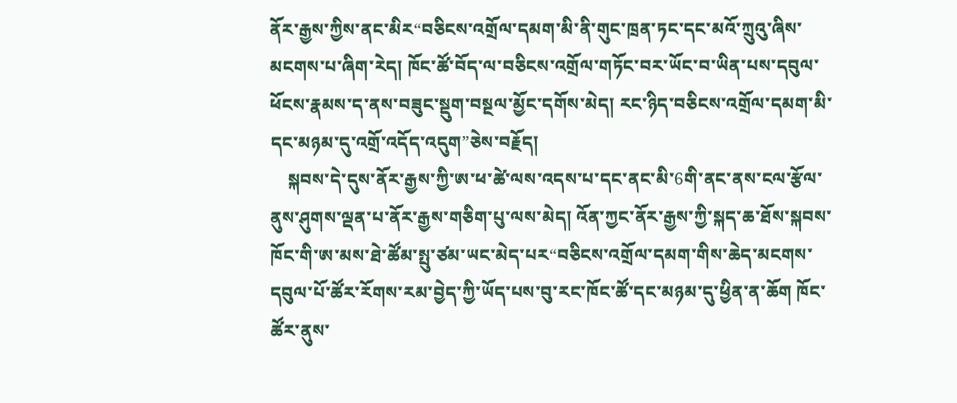ནོར་རྒྱས་ཀྱིས་ནང་མིར“བཅིངས་འགྲོལ་དམག་མི་ནི་གུང་ཁྲན་ཏང་དང་མའོ་ཀྲུའུ་ཞིས་མངགས་པ་ཞིག་རེད། ཁོང་ཚོ་བོད་ལ་བཅིངས་འགྲོལ་གཏོང་བར་ཡོང་བ་ཡིན་པས་དབུལ་ཕོངས་རྣམས་ད་ནས་བཟུང་སྡུག་བསྔལ་མྱོང་དགོས་མེད། རང་ཉིད་བཅིངས་འགྲོལ་དམག་མི་དང་མཉམ་དུ་འགྲོ་འདོད་འདུག”ཅེས་བརྗོད།
    སྐབས་དེ་དུས་ནོར་རྒྱས་ཀྱི་ཨ་ཕ་ཚེ་ལས་འདས་པ་དང་ནང་མི་6གི་ནང་ནས་ངལ་རྩོལ་ནུས་ཤུགས་ལྡན་པ་ནོར་རྒྱས་གཅིག་པུ་ལས་མེད། འོན་ཀྱང་ནོར་རྒྱས་ཀྱི་སྐད་ཆ་ཐོས་སྐབས་ཁོང་གི་ཨ་མས་ཐེ་ཚོམ་སྤུ་ཙམ་ཡང་མེད་པར“བཅིངས་འགྲོལ་དམག་གིས་ཆེད་མངགས་དབུལ་པོ་ཚོར་རོགས་རམ་བྱེད་ཀྱི་ཡོད་པས་བུ་རང་ཁོང་ཚོ་དང་མཉམ་དུ་ཕྱིན་ན་ཆོག ཁོང་ཚོར་ནུས་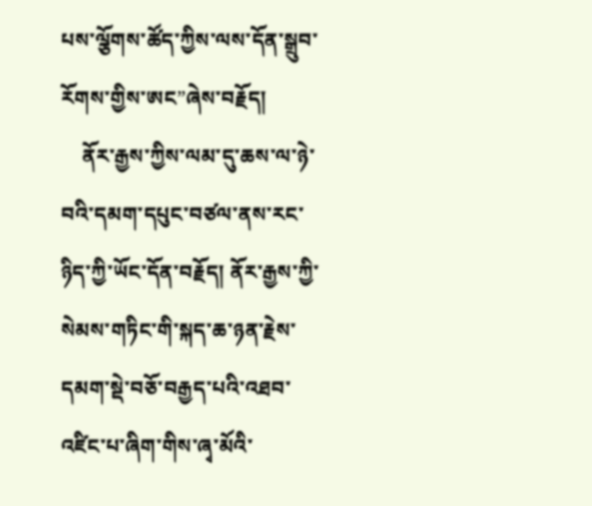པས་ལྕོགས་ཚོད་ཀྱིས་ལས་དོན་སྒྲུབ་རོགས་གྱིས་ཨང”ཞེས་བརྗོད།
    ནོར་རྒྱས་ཀྱིས་ལམ་དུ་ཆས་ལ་ཉེ་བའི་དམག་དཔུང་བཙལ་ནས་རང་ཉིད་ཀྱི་ཡོང་དོན་བརྗོད། ནོར་རྒྱས་ཀྱི་སེམས་གཏིང་གི་སྐད་ཆ་ཉན་རྗེས་དམག་སྡེ་བཅོ་བརྒྱད་པའི་འཐབ་འཛིང་པ་ཞིག་གིས་ཞྭ་མོའི་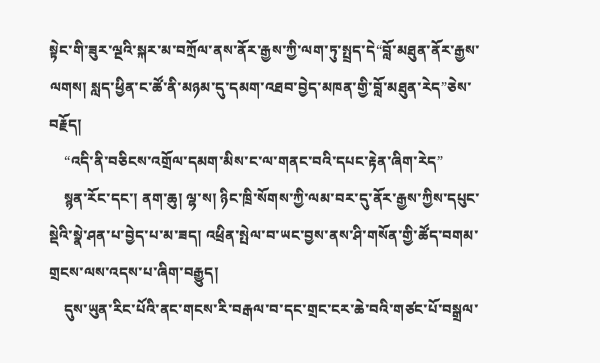སྟེང་གི་ཟུར་ལྔའི་སྐར་མ་བཀྲོལ་ནས་ནོར་རྒྱས་ཀྱི་ལག་ཏུ་སྤྲད་དེ“བློ་མཐུན་ནོར་རྒྱས་ལགས། སླད་ཕྱིན་ང་ཚོ་ནི་མཉམ་དུ་དམག་འཐབ་བྱེད་མཁན་གྱི་བློ་མཐུན་རེད”ཅེས་བརྗོད།
    “འདི་ནི་བཅིངས་འགྲོལ་དམག་མིས་ང་ལ་གནང་བའི་དཔང་རྟེན་ཞིག་རེད”
    སྙན་རོང་དང་། ནག་ཆུ། ལྷ་ས། ཉིང་ཁྲི་སོགས་ཀྱི་ལམ་བར་དུ་ནོར་རྒྱས་ཀྱིས་དཔུང་སྡེའི་སྣེ་ཤན་པ་བྱེད་པ་མ་ཟད། འཕྲིན་སྤེལ་བ་ཡང་བྱས་ནས་ཤི་གསོན་གྱི་ཚོད་བགམ་གྲངས་ལས་འདས་པ་ཞིག་བརྒྱུད།
    དུས་ཡུན་རིང་པོའི་ནང་གངས་རི་བརྒལ་བ་དང་གྲང་ངར་ཆེ་བའི་གཙང་པོ་བསྒྲལ་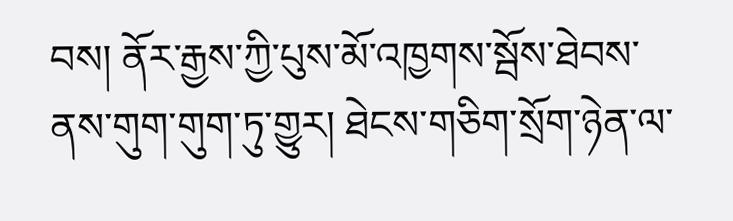བས། ནོར་རྒྱས་ཀྱི་པུས་མོ་འཁྱགས་སྦོས་ཐེབས་ནས་གུག་གུག་ཏུ་གྱུར། ཐེངས་གཅིག་སྲོག་ཉེན་ལ་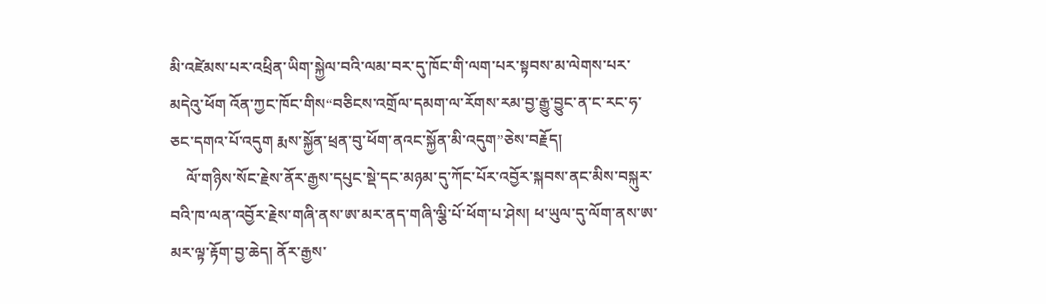མི་འཛེམས་པར་འཕྲིན་ཡིག་སྐྱེལ་བའི་ལམ་བར་དུ་ཁོང་གི་ལག་པར་སྟབས་མ་ལེགས་པར་མདེའུ་ཕོག འོན་ཀྱང་ཁོང་གིས“བཅིངས་འགྲོལ་དམག་ལ་རོགས་རམ་བྱ་རྒྱུ་བྱུང་ན་ང་རང་ཧ་ཅང་དགའ་པོ་འདུག རྨས་སྐྱོན་ཕྲན་བུ་ཕོག་ནའང་སྐྱོན་མི་འདུག”ཅེས་བརྗོད།
    ལོ་གཉིས་སོང་རྗེས་ནོར་རྒྱས་དཔུང་སྡེ་དང་མཉམ་དུ་ཀོང་པོར་འབྱོར་སྐབས་ནང་མིས་བསྐུར་བའི་ཁ་ལན་འབྱོར་རྗེས་གཞི་ནས་ཨ་མར་ནད་གཞི་ལྕི་པོ་ཕོག་པ་ཤེས། ཕ་ཡུལ་དུ་ལོག་ནས་ཨ་མར་ལྟ་རྟོག་བྱ་ཆེད། ནོར་རྒྱས་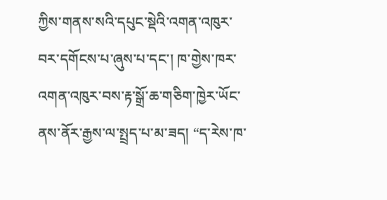ཀྱིས་གནས་སའི་དཔུང་སྡེའི་འགན་འཁུར་བར་དགོངས་པ་ཞུས་པ་དང་། ཁ་གྱེས་ཁར་འགན་འཁུར་བས་རྟ་སྒྲོ་ཆ་གཅིག་ཁྱེར་ཡོང་ནས་ནོར་རྒྱས་ལ་སྤྲད་པ་མ་ཟད། “ད་རེས་ཁ་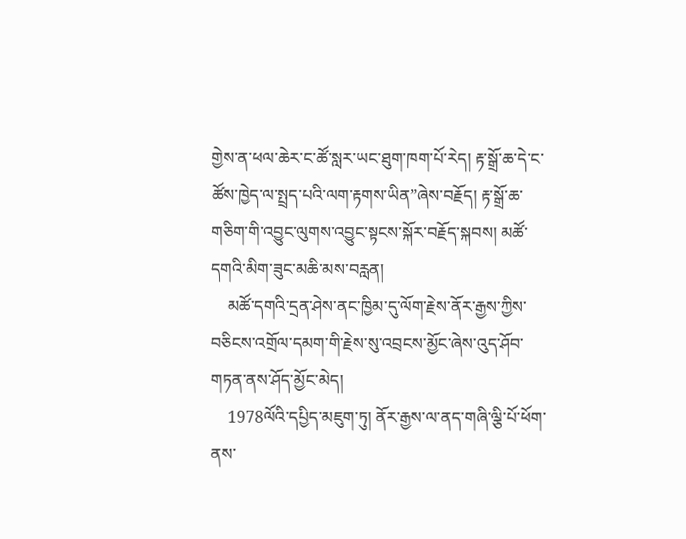གྱེས་ན་ཕལ་ཆེར་ང་ཚོ་སླར་ཡང་ཐུག་ཁག་པོ་རེད། རྟ་སྒྲོ་ཆ་དེ་ང་ཚོས་ཁྱེད་ལ་སྤྲད་པའི་ལག་རྟགས་ཡིན”ཞེས་བརྗོད། རྟ་སྒྲོ་ཆ་གཅིག་གི་འབྱུང་ལུགས་འབྱུང་སྟངས་སྐོར་བརྗོད་སྐབས། མཚོ་དགའི་མིག་ཟུང་མཆི་མས་བརླན།
    མཚོ་དགའི་དྲན་ཤེས་ནང་ཁྱིམ་དུ་ལོག་རྗེས་ནོར་རྒྱས་ཀྱིས་བཅིངས་འགྲོལ་དམག་གི་རྗེས་སུ་འབྲངས་མྱོང་ཞེས་འུད་ཤོབ་གཏན་ནས་ཤོད་མྱོང་མེད།
    1978ལོའི་དཔྱིད་མཇུག་ཏུ། ནོར་རྒྱས་ལ་ནད་གཞི་ལྕི་པོ་ཕོག་ནས་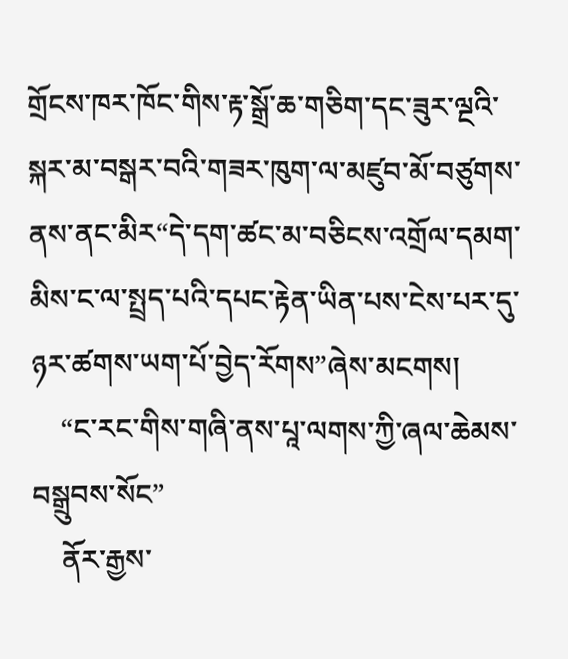གྲོངས་ཁར་ཁོང་གིས་རྟ་སྒྲོ་ཆ་གཅིག་དང་ཟུར་ལྔའི་སྐར་མ་བསྒར་བའི་གཟར་ཁུག་ལ་མཛུབ་མོ་བཙུགས་ནས་ནང་མིར“དེ་དག་ཚང་མ་བཅིངས་འགྲོལ་དམག་མིས་ང་ལ་སྤྲད་པའི་དཔང་རྟེན་ཡིན་པས་ངེས་པར་དུ་ཉར་ཚགས་ཡག་པོ་བྱེད་རོགས”ཞེས་མངགས།
    “ང་རང་གིས་གཞི་ནས་པཱ་ལགས་ཀྱི་ཞལ་ཆེམས་བསྒྲུབས་སོང”
    ནོར་རྒྱས་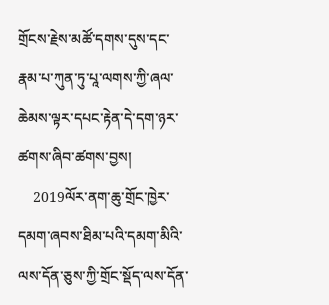གྲོངས་རྗེས་མཚོ་དགས་དུས་དང་རྣམ་པ་ཀུན་ཏུ་པཱ་ལགས་ཀྱི་ཞལ་ཆེམས་ལྟར་དཔང་རྟེན་དེ་དག་ཉར་ཚགས་ཞིབ་ཚགས་བྱས།
    2019ལོར་ནག་ཆུ་གྲོང་ཁྱེར་དམག་ཞབས་ཐིམ་པའི་དམག་མིའི་ལས་དོན་ཅུས་ཀྱི་གྲོང་སྡོད་ལས་དོན་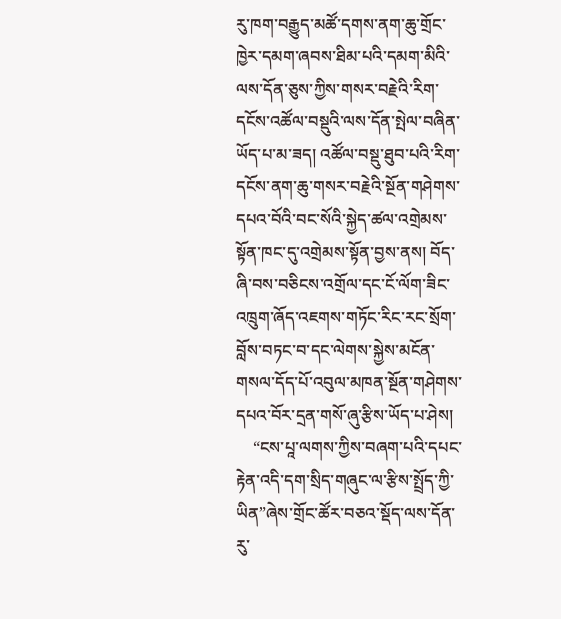རུ་ཁག་བརྒྱུད་མཚོ་དགས་ནག་ཆུ་གྲོང་ཁྱེར་དམག་ཞབས་ཐིམ་པའི་དམག་མིའི་ལས་དོན་ཅུས་ཀྱིས་གསར་བརྗེའི་རིག་དངོས་འཚོལ་བསྡུའི་ལས་དོན་སྤེལ་བཞིན་ཡོད་པ་མ་ཟད། འཚོལ་བསྡུ་ཐུབ་པའི་རིག་དངོས་ནག་ཆུ་གསར་བརྗེའི་སྔོན་གཤེགས་དཔའ་བོའི་བང་སོའི་སྐྱེད་ཚལ་འགྲེམས་སྟོན་ཁང་དུ་འགྲེམས་སྟོན་བྱས་ནས། བོད་ཞི་བས་བཅིངས་འགྲོལ་དང་ངོ་ལོག་ཟིང་འཁྲུག་ཞོད་འཇགས་གཏོང་རིང་རང་སྲོག་བློས་བཏང་བ་དང་ལེགས་སྐྱེས་མངོན་གསལ་དོད་པོ་འབུལ་མཁན་སྔོན་གཤེགས་དཔའ་བོར་དྲན་གསོ་ཞུ་རྩིས་ཡོད་པ་ཤེས།
    “ངས་པཱ་ལགས་ཀྱིས་བཞག་པའི་དཔང་རྟེན་འདི་དག་སྲིད་གཞུང་ལ་རྩིས་སྤྲོད་ཀྱི་ཡིན”ཞེས་གྲོང་ཚོར་བཅའ་སྡོད་ལས་དོན་རུ་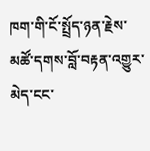ཁག་གི་ངོ་སྤྲོད་ཉན་རྗེས་མཚོ་དགས་བློ་བརྟན་འགྱུར་མེད་ངང་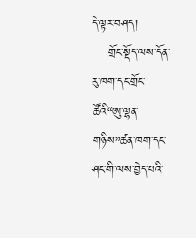དེ་ལྟར་བཤད།
    གྲོང་སྡོད་ལས་དོན་རུ་ཁག་དང་གྲོང་ཚོའི“ཨུ་ལྷན་གཉིས”ཚན་ཁག་དང་ཤང་གི་ལས་བྱེད་པའི་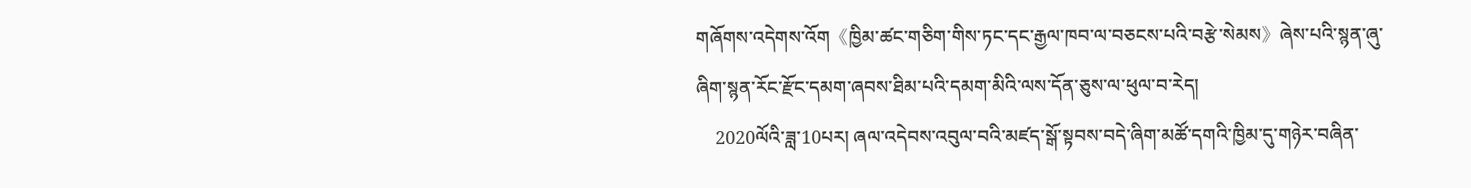གཞོགས་འདེགས་འོག《ཁྱིམ་ཚང་གཅིག་གིས་ཏང་དང་རྒྱལ་ཁབ་ལ་བཅངས་པའི་བརྩེ་སེམས》ཞེས་པའི་སྙན་ཞུ་ཞིག་སྙན་རོང་རྫོང་དམག་ཞབས་ཐིམ་པའི་དམག་མིའི་ལས་དོན་ཅུས་ལ་ཕུལ་བ་རེད།
    2020ལོའི་ཟླ་10པར། ཞལ་འདེབས་འབུལ་བའི་མཛད་སྒོ་སྟབས་བདེ་ཞིག་མཚོ་དགའི་ཁྱིམ་དུ་གཉེར་བཞིན་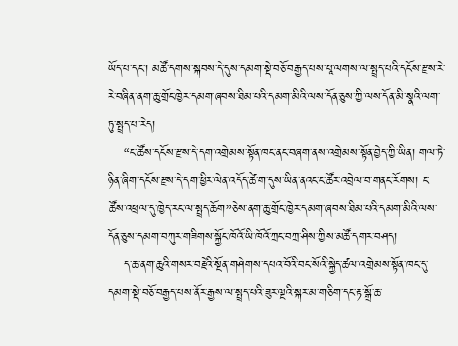ཡོད་པ་དང་། མཚོ་དགས་སྐབས་དེ་དུས་དམག་སྡེ་བཅོ་བརྒྱད་པས་པཱ་ལགས་ལ་སྤྲད་པའི་དངོས་རྫས་རེ་རེ་བཞིན་ནག་ཆུ་གྲོང་ཁྱེར་དམག་ཞབས་ཐིམ་པའི་དམག་མིའི་ལས་དོན་ཅུས་ཀྱི་ལས་དོན་མི་སྣའི་ལག་ཏུ་སྤྲད་པ་རེད།
    “ང་ཚོས་དངོས་རྫས་དེ་དག་འགྲེམས་སྟོན་ཁང་ནང་བཞག་ནས་འགྲེམས་སྟོན་བྱེད་ཀྱི་ཡིན། གལ་ཏེ་ཉིན་ཞིག་དངོས་རྫས་དེ་དག་ཕྱིར་ལེན་འདོད་ཚེ་ག་དུས་ཡིན་ནའང་ང་ཚོར་འབྲེལ་བ་གནང་རོགས། ང་ཚོས་འཕྲལ་དུ་ཁྱེད་རང་ལ་སྤྲད་ཆོག”ཅེས་ནག་ཆུ་གྲོང་ཁྱེར་དམག་ཞབས་ཐིམ་པའི་དམག་མིའི་ལས་དོན་ཅུས་དམག་བཀུར་གཟིགས་སྐྱོང་ཁོའོ་ཡི་ཁོའོ་ཀྲང་བཀྲ་ཤིས་ཀྱིས་མཚོ་དགར་བཤད།
    ད་ཆ་ནག་ཆུའི་གསར་བརྗེའི་སྔོན་གཤེགས་དཔའ་བོའི་བང་སོའི་སྐྱེད་ཚལ་འགྲེམས་སྟོན་ཁང་དུ་དམག་སྡེ་བཅོ་བརྒྱད་པས་ནོར་རྒྱས་ལ་སྤྲད་པའི་ཟུར་ལྔའི་སྐར་མ་གཅིག་དང་རྟ་སྒྲོ་ཆ་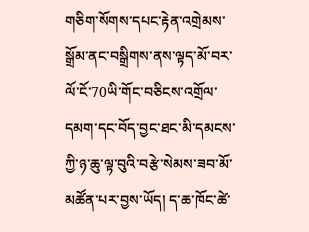གཅིག་སོགས་དཔང་རྟེན་འགྲེམས་སྒྲོམ་ནང་བསྒྲིགས་ནས་ལྟད་མོ་བར་ལོ་ངོ་70ཡི་གོང་བཅིངས་འགྲོལ་དམག་དང་བོད་བྱང་ཐང་མི་དམངས་ཀྱི་ཉ་ཆུ་ལྟ་བུའི་བརྩེ་སེམས་ཟབ་མོ་མཚོན་པར་བྱས་ཡོད། ད་ཆ་ཁོང་ཚེ་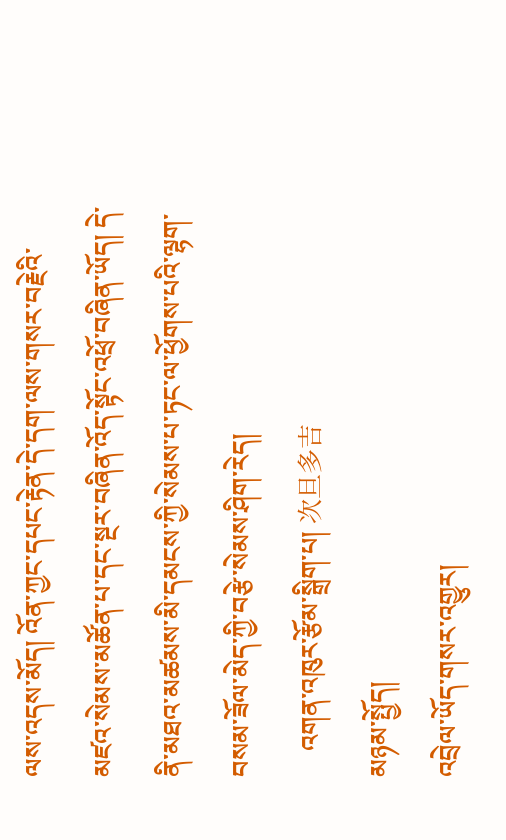ལས་འདས་མོད། འོན་ཀྱང་དཔང་རྟེན་དེ་དག་ལས་གསར་བརྗེའི་མཛའ་སེམས་མཚོན་པ་དང་སྔར་བཞིན་འོད་སྟོང་འཕྲོ་བཞིན་ཡོད། དེ་ནི་མཐའ་མཚམས་མི་དམངས་ཀྱི་སེམས་པ་ཏང་ལ་ཕྱོགས་པའི་ལྷག་བསམ་ཟོལ་མེད་ཀྱི་བརྩེ་སེམས་ཤིག་རེད།
    འགན་འཁུར་རྩོམ་སྒྲིག་པ། 次旦多吉
མཉམ་སྤྱོད།
འབྲེལ་ཡོད་གསར་འགྱུར།